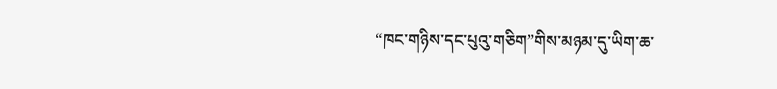“ཁང་གཉིས་དང་པུའུ་གཅིག”གིས་མཉམ་དུ་ཡིག་ཆ་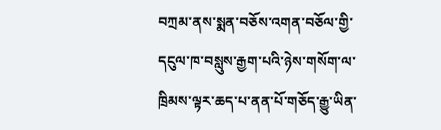བཀྲམ་ནས་སྨན་བཅོས་འགན་བཅོལ་གྱི་དངུལ་ཁ་བསླུས་རྒྱག་པའི་ཉེས་གསོག་ལ་ཁྲིམས་ལྟར་ཆད་པ་ནན་པོ་གཅོད་རྒྱུ་ཡིན་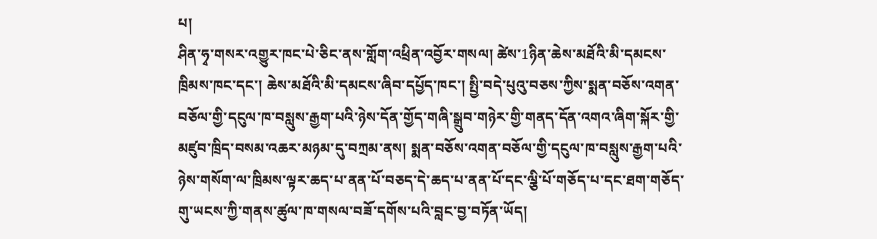པ།
ཤིན་ཧྭ་གསར་འགྱུར་ཁང་པེ་ཅིང་ནས་གློག་འཕྲིན་འབྱོར་གསལ། ཚེས་1ཉིན་ཆེས་མཐོའི་མི་དམངས་ཁྲིམས་ཁང་དང་། ཆེས་མཐོའི་མི་དམངས་ཞིབ་དཔྱོད་ཁང་། སྤྱི་བདེ་པུའུ་བཅས་ཀྱིས་སྨན་བཅོས་འགན་བཅོལ་གྱི་དངུལ་ཁ་བསླུས་རྒྱག་པའི་ཉེས་དོན་གྱོད་གཞི་སྒྲུབ་གཉེར་གྱི་གནད་དོན་འགའ་ཞིག་སྐོར་གྱི་མཛུབ་ཁྲིད་བསམ་འཆར་མཉམ་དུ་བཀྲམ་ནས། སྨན་བཅོས་འགན་བཅོལ་གྱི་དངུལ་ཁ་བསླུས་རྒྱག་པའི་ཉེས་གསོག་ལ་ཁྲིམས་ལྟར་ཆད་པ་ནན་པོ་བཅད་དེ་ཆད་པ་ནན་པོ་དང་ལྕི་པོ་གཅོད་པ་དང་ཐག་གཅོད་གུ་ཡངས་ཀྱི་གནས་ཚུལ་ཁ་གསལ་བཟོ་དགོས་པའི་བླང་བྱ་བཏོན་ཡོད།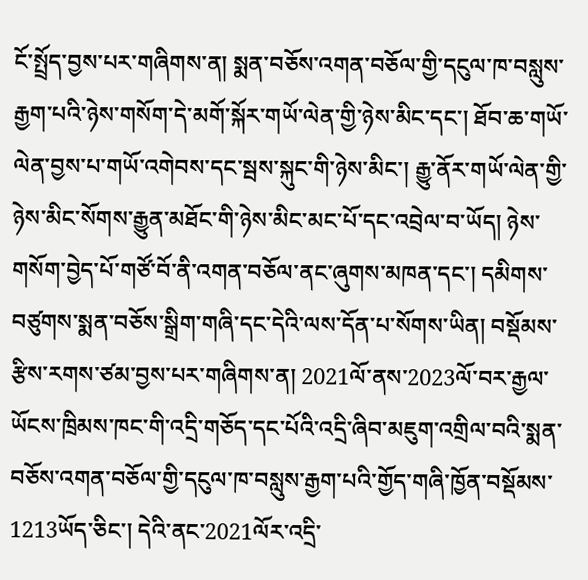ངོ་སྤྲོད་བྱས་པར་གཞིགས་ན། སྨན་བཅོས་འགན་བཅོལ་གྱི་དངུལ་ཁ་བསླུས་རྒྱག་པའི་ཉེས་གསོག་དེ་མགོ་སྐོར་གཡོ་ལེན་གྱི་ཉེས་མིང་དང་། ཐོབ་ཆ་གཡོ་ལེན་བྱས་པ་གཡོ་འགེབས་དང་སྦས་སྐུང་གི་ཉེས་མིང་། རྒྱུ་ནོར་གཡོ་ལེན་གྱི་ཉེས་མིང་སོགས་རྒྱུན་མཐོང་གི་ཉེས་མིང་མང་པོ་དང་འབྲེལ་བ་ཡོད། ཉེས་གསོག་བྱེད་པོ་གཙོ་བོ་ནི་འགན་བཅོལ་ནང་ཞུགས་མཁན་དང་། དམིགས་བཙུགས་སྨན་བཅོས་སྒྲིག་གཞི་དང་དེའི་ལས་དོན་པ་སོགས་ཡིན། བསྡོམས་རྩིས་རགས་ཙམ་བྱས་པར་གཞིགས་ན། 2021ལོ་ནས་2023ལོ་བར་རྒྱལ་ཡོངས་ཁྲིམས་ཁང་གི་འདྲི་གཅོད་དང་པོའི་འདྲི་ཞིབ་མཇུག་འགྲིལ་བའི་སྨན་བཅོས་འགན་བཅོལ་གྱི་དངུལ་ཁ་བསླུས་རྒྱག་པའི་གྱོད་གཞི་ཁྱོན་བསྡོམས་1213ཡོད་ཅིང་། དེའི་ནང་2021ལོར་འདྲི་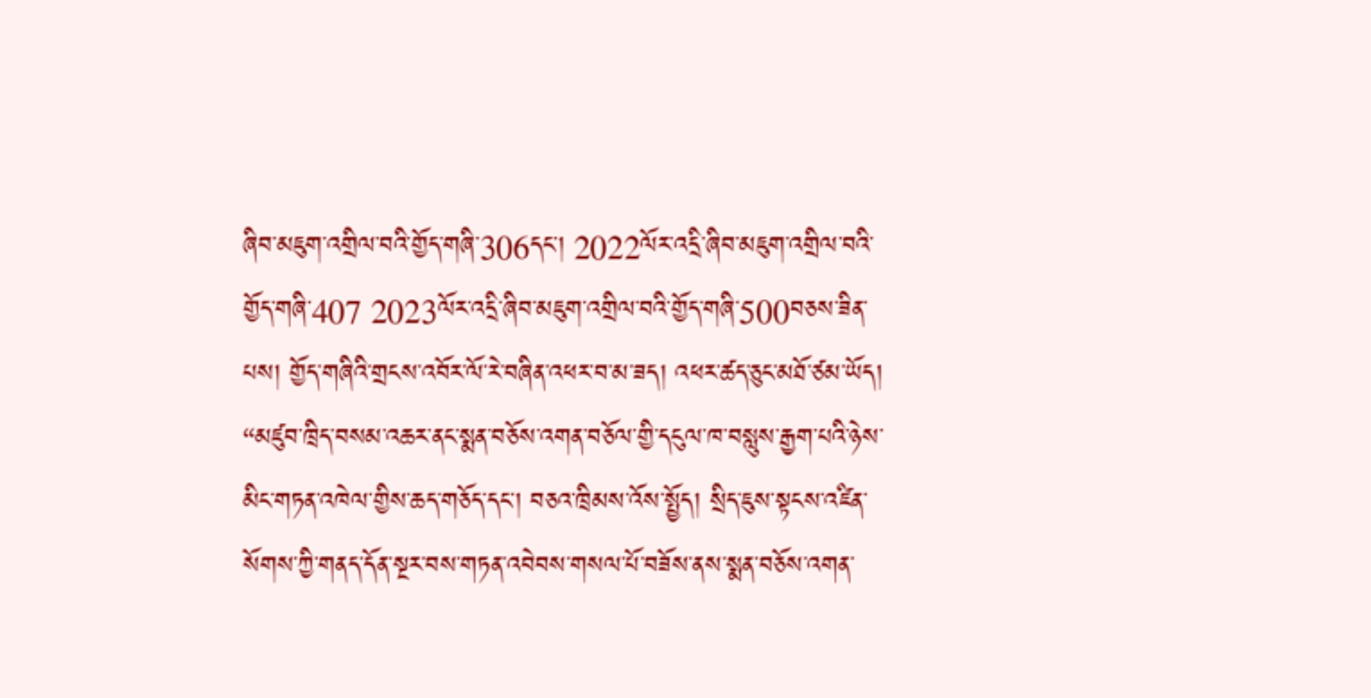ཞིབ་མཇུག་འགྲིལ་བའི་གྱོད་གཞི་306དང་། 2022ལོར་འདྲི་ཞིབ་མཇུག་འགྲིལ་བའི་གྱོད་གཞི་407 2023ལོར་འདྲི་ཞིབ་མཇུག་འགྲིལ་བའི་གྱོད་གཞི་500བཅས་ཟིན་པས། གྱོད་གཞིའི་གྲངས་འབོར་ལོ་རེ་བཞིན་འཕར་བ་མ་ཟད། འཕར་ཚད་ཅུང་མཐོ་ཙམ་ཡོད།
“མཛུབ་ཁྲིད་བསམ་འཆར་ནང་སྨན་བཅོས་འགན་བཅོལ་གྱི་དངུལ་ཁ་བསླུས་རྒྱག་པའི་ཉེས་མིང་གཏན་འཁེལ་གྱིས་ཆད་གཅོད་དང་། བཅའ་ཁྲིམས་འོས་སྤྱོད། སྲིད་ཇུས་སྟངས་འཛིན་སོགས་ཀྱི་གནད་དོན་སྔར་བས་གཏན་འབེབས་གསལ་པོ་བཟོས་ནས་སྨན་བཅོས་འགན་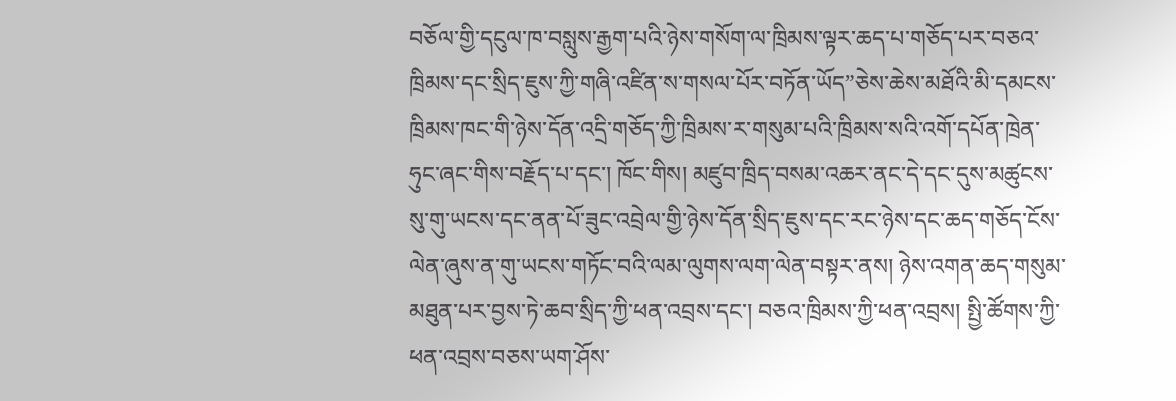བཅོལ་གྱི་དངུལ་ཁ་བསླུས་རྒྱག་པའི་ཉེས་གསོག་ལ་ཁྲིམས་ལྟར་ཆད་པ་གཅོད་པར་བཅའ་ཁྲིམས་དང་སྲིད་ཇུས་ཀྱི་གཞི་འཛིན་ས་གསལ་པོར་བཏོན་ཡོད”ཅེས་ཆེས་མཐོའི་མི་དམངས་ཁྲིམས་ཁང་གི་ཉེས་དོན་འདྲི་གཅོད་ཀྱི་ཁྲིམས་ར་གསུམ་པའི་ཁྲིམས་སའི་འགོ་དཔོན་ཁྲེན་ཧུང་ཞང་གིས་བརྗོད་པ་དང་། ཁོང་གིས། མཛུབ་ཁྲིད་བསམ་འཆར་ནང་དེ་དང་དུས་མཚུངས་སུ་གུ་ཡངས་དང་ནན་པོ་ཟུང་འབྲེལ་གྱི་ཉེས་དོན་སྲིད་ཇུས་དང་རང་ཉེས་དང་ཆད་གཅོད་ངོས་ལེན་ཞུས་ན་གུ་ཡངས་གཏོང་བའི་ལམ་ལུགས་ལག་ལེན་བསྟར་ནས། ཉེས་འགན་ཆད་གསུམ་མཐུན་པར་བྱས་ཏེ་ཆབ་སྲིད་ཀྱི་ཕན་འབྲས་དང་། བཅའ་ཁྲིམས་ཀྱི་ཕན་འབྲས། སྤྱི་ཚོགས་ཀྱི་ཕན་འབྲས་བཅས་ཡག་ཤོས་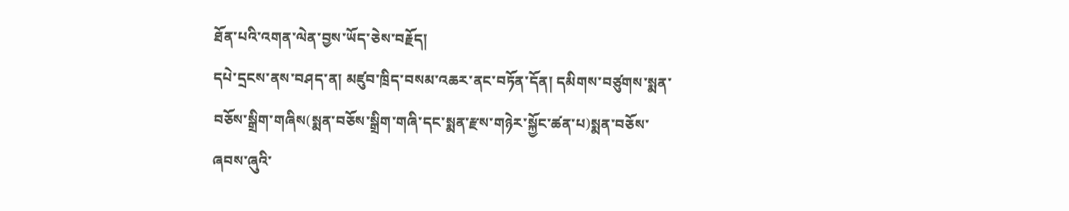ཐོན་པའི་འགན་ལེན་བྱས་ཡོད་ཅེས་བརྗོད།
དཔེ་དྲངས་ནས་བཤད་ན། མཛུབ་ཁྲིད་བསམ་འཆར་ནང་བཏོན་དོན། དམིགས་བཙུགས་སྨན་བཅོས་སྒྲིག་གཞིས(སྨན་བཅོས་སྒྲིག་གཞི་དང་སྨན་རྫས་གཉེར་སྐྱོང་ཚན་པ)སྨན་བཅོས་ཞབས་ཞུའི་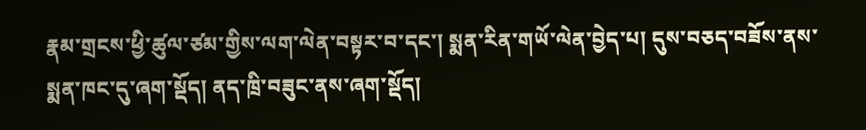རྣམ་གྲངས་ཕྱི་ཚུལ་ཙམ་གྱིས་ལག་ལེན་བསྟར་བ་དང་། སྨན་རིན་གཡོ་ལེན་བྱེད་པ། དུས་བཅད་བཟོས་ནས་སྨན་ཁང་དུ་ཞག་སྡོད། ནད་ཁྲི་བཟུང་ནས་ཞག་སྡོད།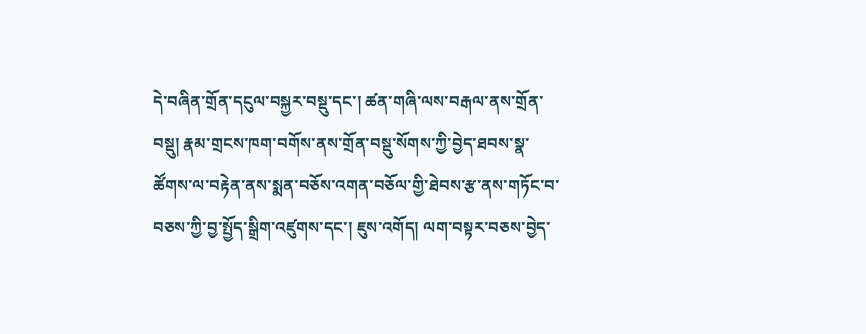དེ་བཞིན་གྲོན་དངུལ་བསྐྱར་བསྡུ་དང་། ཚན་གཞི་ལས་བརྒལ་ནས་གྲོན་བསྡུ། རྣམ་གྲངས་ཁག་བགོས་ནས་གྲོན་བསྡུ་སོགས་ཀྱི་བྱེད་ཐབས་སྣ་ཚོགས་ལ་བརྟེན་ནས་སྨན་བཅོས་འགན་བཅོལ་གྱི་ཐེབས་རྩ་ནས་གཏོང་བ་བཅས་ཀྱི་བྱ་སྤྱོད་སྒྲིག་འཛུགས་དང་། ཇུས་འགོད། ལག་བསྟར་བཅས་བྱེད་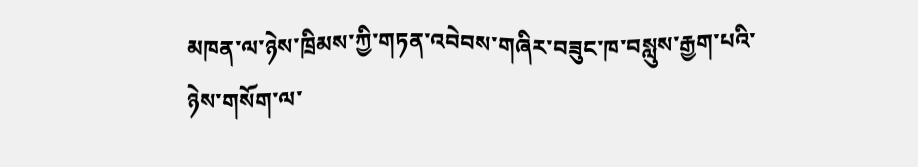མཁན་ལ་ཉེས་ཁྲིམས་ཀྱི་གཏན་འབེབས་གཞིར་བཟུང་ཁ་བསླུས་རྒྱག་པའི་ཉེས་གསོག་ལ་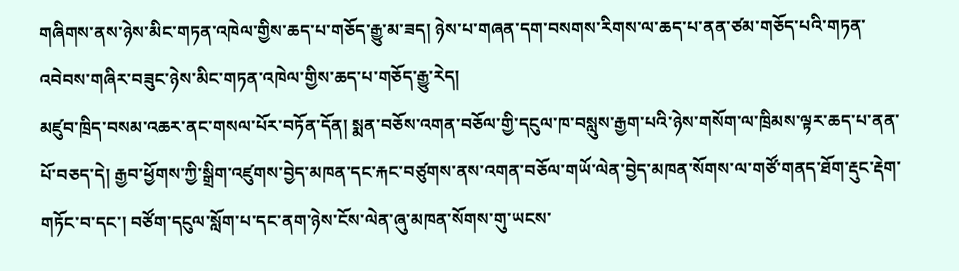གཞིགས་ནས་ཉེས་མིང་གཏན་འཁེལ་གྱིས་ཆད་པ་གཅོད་རྒྱུ་མ་ཟད། ཉེས་པ་གཞན་དག་བསགས་རིགས་ལ་ཆད་པ་ནན་ཙམ་གཅོད་པའི་གཏན་འབེབས་གཞིར་བཟུང་ཉེས་མིང་གཏན་འཁེལ་གྱིས་ཆད་པ་གཅོད་རྒྱུ་རེད།
མཛུབ་ཁྲིད་བསམ་འཆར་ནང་གསལ་པོར་བཏོན་དོན། སྨན་བཅོས་འགན་བཅོལ་གྱི་དངུལ་ཁ་བསླུས་རྒྱག་པའི་ཉེས་གསོག་ལ་ཁྲིམས་ལྟར་ཆད་པ་ནན་པོ་བཅད་དེ། རྒྱབ་ཕྱོགས་ཀྱི་སྒྲིག་འཛུགས་བྱེད་མཁན་དང་རྐང་བཙུགས་ནས་འགན་བཅོལ་གཡོ་ལེན་བྱེད་མཁན་སོགས་ལ་གཙོ་གནད་ཐོག་རྡུང་རྡེག་གཏོང་བ་དང་། བཙོག་དངུལ་སློག་པ་དང་ནག་ཉེས་ངོས་ལེན་ཞུ་མཁན་སོགས་གུ་ཡངས་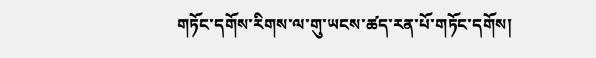གཏོང་དགོས་རིགས་ལ་གུ་ཡངས་ཚད་རན་པོ་གཏོང་དགོས།